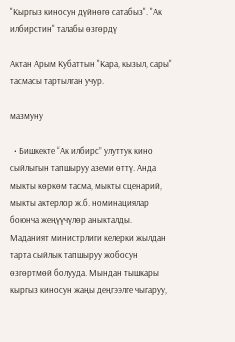"Кыргыз киноcун дүйнөгө сатабыз". "Ак илбирстин" талабы өзгөрдү

Актан Арым Кубаттын "Кара, кызыл, сары" тасмасы тартылган учур.

мазмуну

  • Бишкекте “Ак илбирс” улуттук кино сыйлыгын тапшыруу аземи өттү. Анда мыкты көркөм тасма, мыкты сценарий, мыкты актерлор ж.б. номинациялар боюнча жеңүүчүлөр аныкталды. Маданият министрлиги келерки жылдан тарта сыйлык тапшыруу жобосун өзгөртмөй болууда. Мындан тышкары кыргыз киносун жаңы деңгээлге чыгаруу,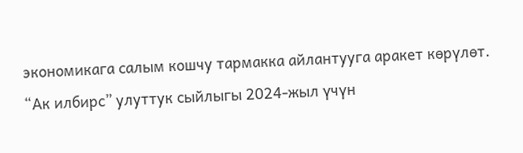экономикага салым кошчу тармакка айлантууга аракет көрүлөт.
“Ак илбирс” улуттук cыйлыгы 2024-жыл үчүн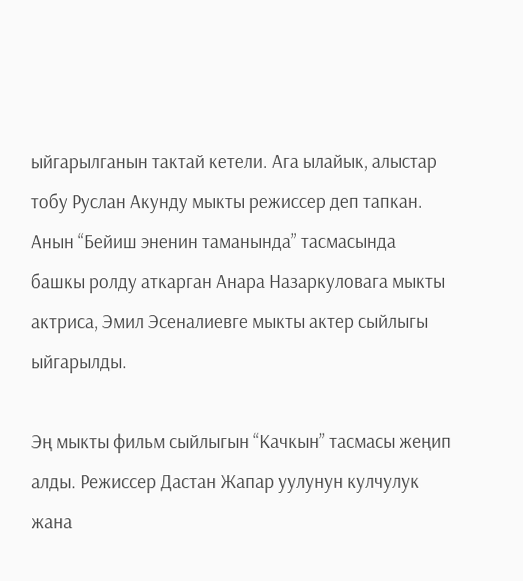ыйгарылганын тактай кетели. Ага ылайык, алыстар тобу Руслан Акунду мыкты режиссер деп тапкан. Анын “Бейиш эненин таманында” тасмасында башкы ролду аткарган Анара Назаркуловага мыкты актриса, Эмил Эсеналиевге мыкты актер сыйлыгы ыйгарылды.

Эң мыкты фильм сыйлыгын “Качкын” тасмасы жеңип алды. Режиссер Дастан Жапар уулунун кулчулук жана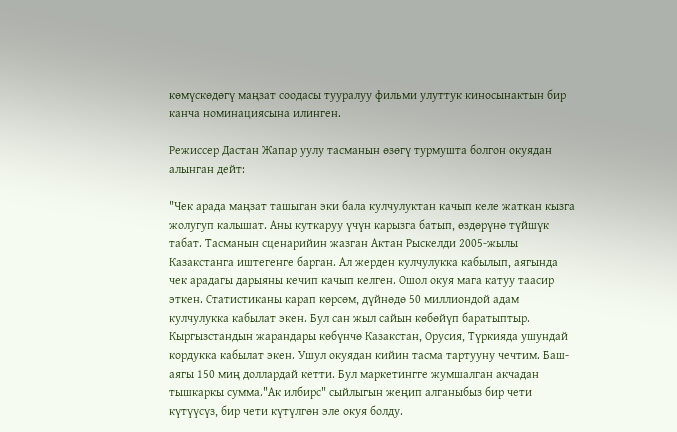көмүскөдөгү маңзат соодасы тууралуу фильми улуттук киносынактын бир канча номинациясына илинген.

Режиссер Дастан Жапар уулу тасманын өзөгү турмушта болгон окуядан алынган дейт:

"Чек арада маңзат ташыган эки бала кулчулуктан качып келе жаткан кызга жолугуп калышат. Аны куткаруу үчүн карызга батып, өздөрүнө түйшүк табат. Тасманын сценарийин жазган Актан Рыскелди 2005-жылы Казакстанга иштегенге барган. Ал жерден кулчулукка кабылып, аягында чек арадагы дарыяны кечип качып келген. Ошол окуя мага катуу таасир эткен. Статистиканы карап көрсөм, дүйнөдө 50 миллиондой адам кулчулукка кабылат экен. Бул сан жыл сайын көбөйүп баратыптыр. Кыргызстандын жарандары көбүнчө Казакстан, Орусия, Түркияда ушундай кордукка кабылат экен. Ушул окуядан кийин тасма тартууну чечтим. Баш-аягы 150 миң доллардай кетти. Бул маркетингге жумшалган акчадан тышкаркы сумма."Ак илбирс" сыйлыгын жеңип алганыбыз бир чети күтүүсүз, бир чети күтүлгөн эле окуя болду.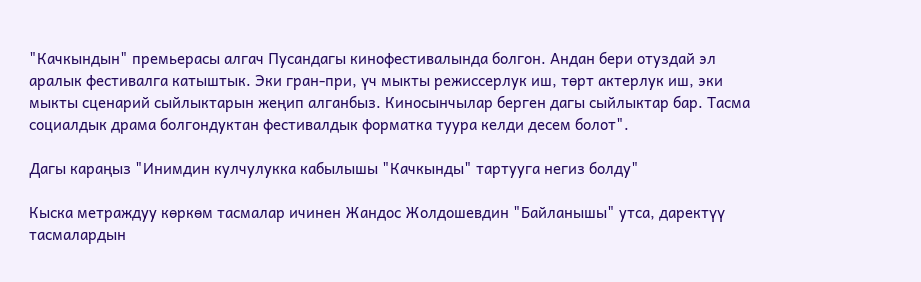"Качкындын" премьерасы алгач Пусандагы кинофестивалында болгон. Андан бери отуздай эл аралык фестивалга катыштык. Эки гран-при, үч мыкты режиссерлук иш, төрт актерлук иш, эки мыкты сценарий сыйлыктарын жеңип алганбыз. Киносынчылар берген дагы сыйлыктар бар. Тасма социалдык драма болгондуктан фестивалдык форматка туура келди десем болот".

Дагы караңыз "Инимдин кулчулукка кабылышы "Качкынды" тартууга негиз болду"

Кыска метраждуу көркөм тасмалар ичинен Жандос Жолдошевдин "Байланышы" утса, даректүү тасмалардын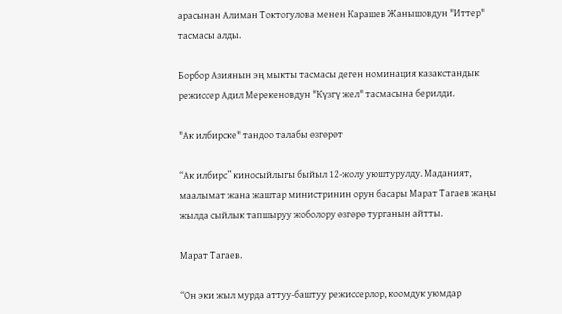арасынан Алиман Токтогулова менен Карашев Жанышовдун "Иттер" тасмасы алды.

Борбор Азиянын эң мыкты тасмасы деген номинация казакстандык режиссер Адил Мерекеновдун "Күзгү жел" тасмасына берилди.

"Ак илбирске" тандоо талабы өзгөрөт

“Ак илбирс” киносыйлыгы быйыл 12-жолу уюштурулду. Маданият, маалымат жана жаштар министринин орун басары Марат Тагаев жаңы жылда сыйлык тапшыруу жоболору өзгөрө турганын айтты.

Марат Тагаев.

“Он эки жыл мурда аттуу-баштуу режиссерлор, коомдук уюмдар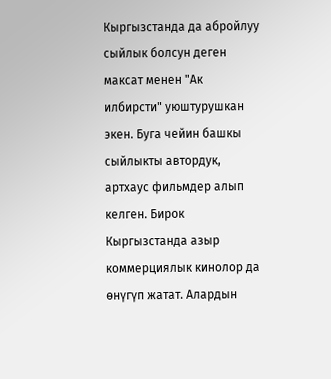Кыргызстанда да абройлуу сыйлык болсун деген максат менен "Ак илбирсти" уюштурушкан экен. Буга чейин башкы сыйлыкты автордук, артхаус фильмдер алып келген. Бирок Кыргызстанда азыр коммерциялык кинолор да өнүгүп жатат. Алардын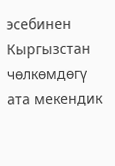эсебинен Кыргызстан чөлкөмдөгү ата мекендик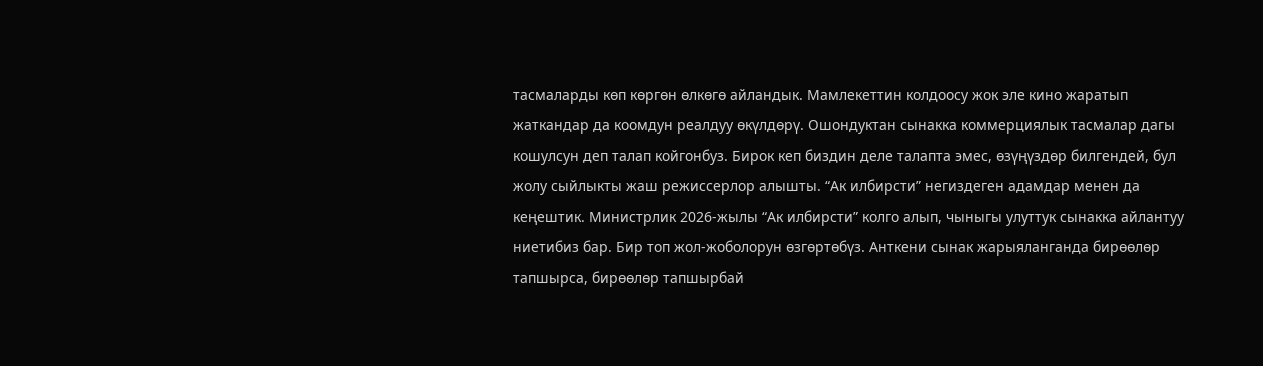тасмаларды көп көргөн өлкөгө айландык. Мамлекеттин колдоосу жок эле кино жаратып жаткандар да коомдун реалдуу өкүлдөрү. Ошондуктан сынакка коммерциялык тасмалар дагы кошулсун деп талап койгонбуз. Бирок кеп биздин деле талапта эмес, өзүңүздөр билгендей, бул жолу сыйлыкты жаш режиссерлор алышты. “Ак илбирсти” негиздеген адамдар менен да кеңештик. Министрлик 2026-жылы “Ак илбирсти” колго алып, чыныгы улуттук сынакка айлантуу ниетибиз бар. Бир топ жол-жоболорун өзгөртөбүз. Анткени сынак жарыяланганда бирөөлөр тапшырса, бирөөлөр тапшырбай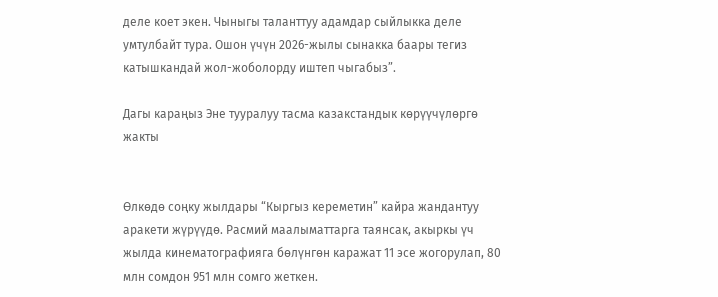деле коет экен. Чыныгы таланттуу адамдар сыйлыкка деле умтулбайт тура. Ошон үчүн 2026-жылы сынакка баары тегиз катышкандай жол-жоболорду иштеп чыгабыз”.

Дагы караңыз Эне тууралуу тасма казакстандык көрүүчүлөргө жакты


Өлкөдө соңку жылдары “Кыргыз кереметин” кайра жандантуу аракети жүрүүдө. Расмий маалыматтарга таянсак, акыркы үч жылда кинематографияга бөлүнгөн каражат 11 эсе жогорулап, 80 млн сомдон 951 млн сомго жеткен.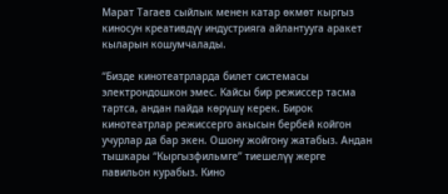Марат Тагаев сыйлык менен катар өкмөт кыргыз киносун креативдүү индустрияга айлантууга аракет кыларын кошумчалады.

“Бизде кинотеатрларда билет системасы электрондошкон эмес. Кайсы бир режиссер тасма тартса, андан пайда көрүшү керек. Бирок кинотеатрлар режиссерго акысын бербей койгон учурлар да бар экен. Ошону жойгону жатабыз. Андан тышкары “Кыргызфильмге” тиешелүү жерге павильон курабыз. Кино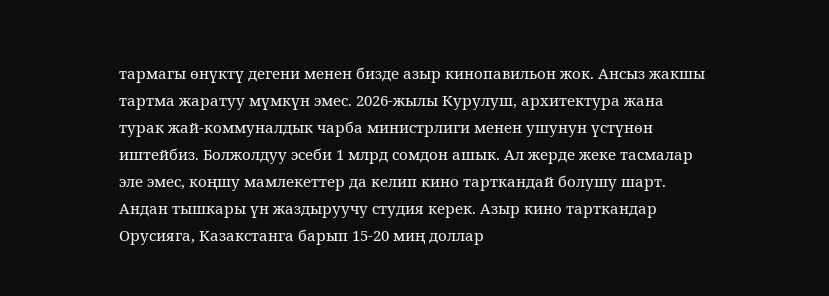тармагы өнүктү дегени менен бизде азыр кинопавильон жок. Ансыз жакшы тартма жаратуу мүмкүн эмес. 2026-жылы Курулуш, архитектура жана турак жай-коммуналдык чарба министрлиги менен ушунун үстүнөн иштейбиз. Болжолдуу эсеби 1 млрд сомдон ашык. Ал жерде жеке тасмалар эле эмес, коңшу мамлекеттер да келип кино тарткандай болушу шарт. Андан тышкары үн жаздыруучу студия керек. Азыр кино тарткандар Орусияга, Казакстанга барып 15-20 миң доллар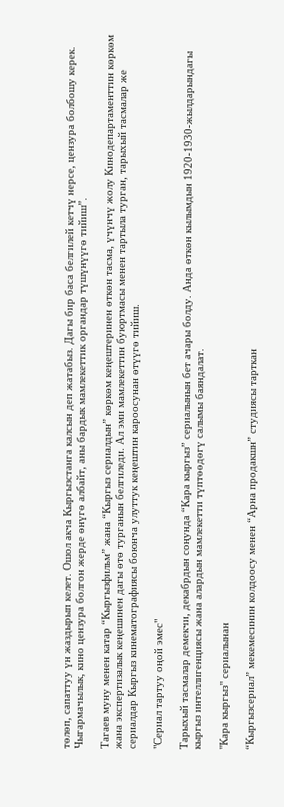төлөп, сапаттуу үн жаздырып келет. Ошол акча Кыргызстанга калсын деп жатабыз. Дагы бир баса белгилей кетчү нерсе, цензура болбошу керек. Чыгармачылык, кино цензура болгон жерде өнүгө албайт, аны бардык мамлекеттик органдар түшүнүүгө тийиш”.

Тагаев муну менен катар “Кыргызфильм” жана “Кыргыз сериалдын” көркөм кеңештеринен өткөн тасма, үчүнчү жолу Кинодепартаменттин көркөм жана экспертизалык кеңешинен дагы өтө турганын белгиледи. Ал эми мамлекеттин буюртмасы менен тартыла турган, тарыхый тасмалар же сериалдар Кыргыз кинематографиясы боюнча улуттук кеңештин кароосунан өтүүгө тийиш.

"Сериал тартуу оңой эмес"

Тарыхый тасмалар демекчи, декабрдын соңунда “Кара кыргыз” сериалынын бет ачары болду. Анда өткөн кылымдын 1920-1930-жылдарындагы кыргыз интеллигенциясы жана алардын мамлекетти түптөөдөгү салымы баяндалат.

"Кара кыргыз" сериалынан

“Кыргызсериал” мекемесинин колдоосу менен “Арна продакшн” студиясы тарткан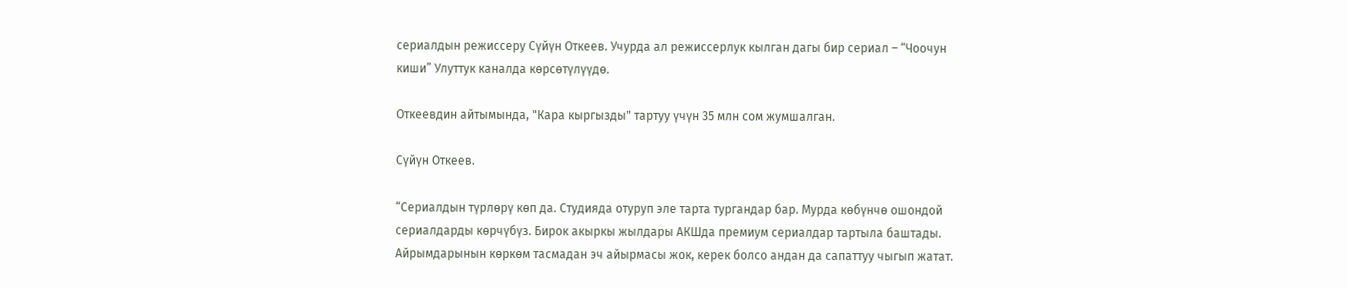сериалдын режиссеру Сүйүн Откеев. Учурда ал режиссерлук кылган дагы бир сериал – “Чоочун киши” Улуттук каналда көрсөтүлүүдө.

Откеевдин айтымында, "Кара кыргызды" тартуу үчүн 35 млн сом жумшалган.

Сүйүн Откеев.

“Сериалдын түрлөрү көп да. Студияда отуруп эле тарта тургандар бар. Мурда көбүнчө ошондой сериалдарды көрчүбүз. Бирок акыркы жылдары АКШда премиум сериалдар тартыла баштады. Айрымдарынын көркөм тасмадан эч айырмасы жок, керек болсо андан да сапаттуу чыгып жатат.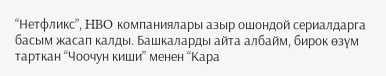“Нетфликс”, HBO компаниялары азыр ошондой сериалдарга басым жасап калды. Башкаларды айта албайм, бирок өзүм тарткан “Чоочун киши” менен “Кара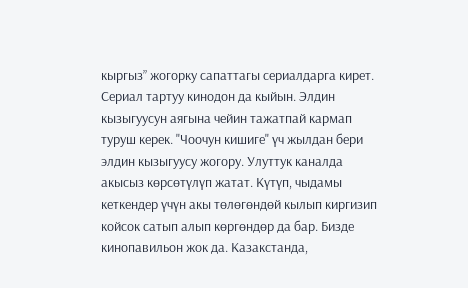кыргыз” жогорку сапаттагы сериалдарга кирет. Сериал тартуу кинодон да кыйын. Элдин кызыгуусун аягына чейин тажатпай кармап туруш керек. "Чоочун кишиге" үч жылдан бери элдин кызыгуусу жогору. Улуттук каналда акысыз көрсөтүлүп жатат. Күтүп, чыдамы кеткендер үчүн акы төлөгөндөй кылып киргизип койсок сатып алып көргөндөр да бар. Бизде кинопавильон жок да. Казакстанда,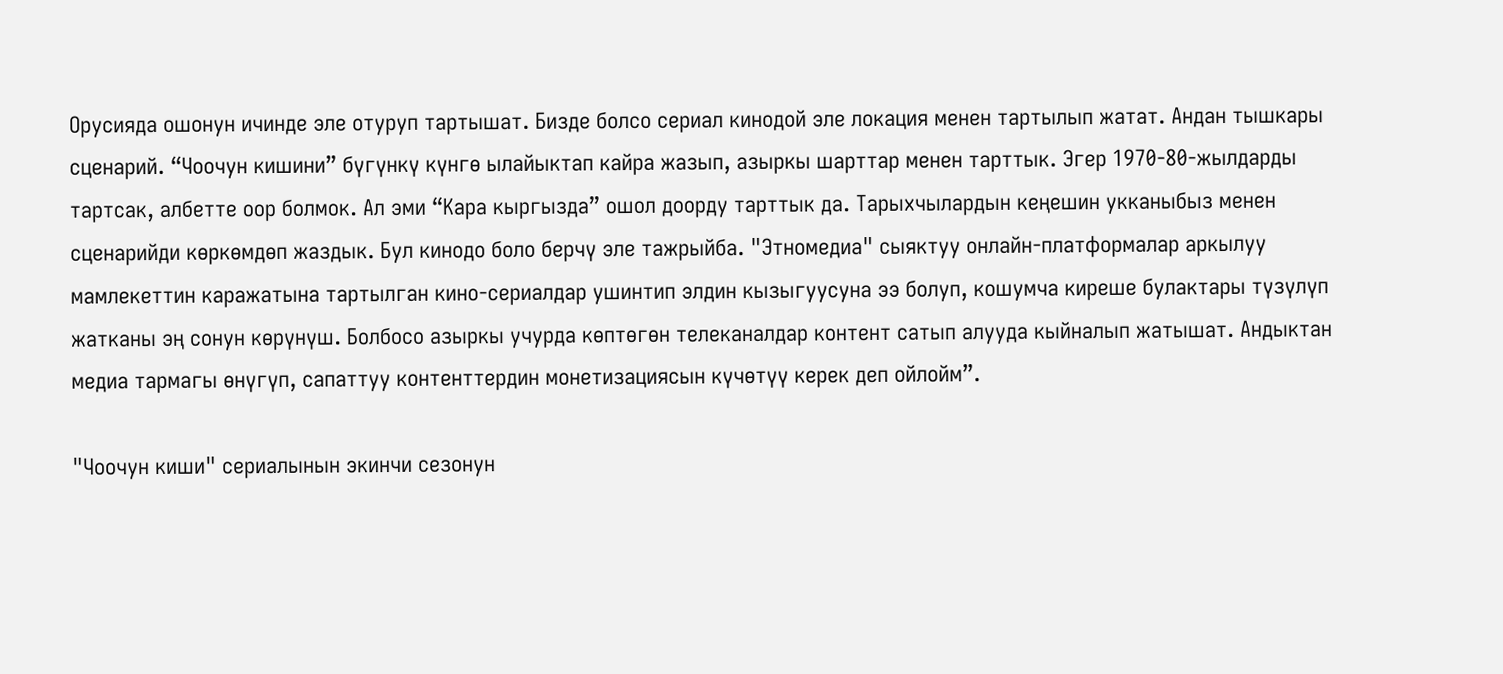Орусияда ошонун ичинде эле отуруп тартышат. Бизде болсо сериал кинодой эле локация менен тартылып жатат. Андан тышкары сценарий. “Чоочун кишини” бүгүнкү күнгө ылайыктап кайра жазып, азыркы шарттар менен тарттык. Эгер 1970-80-жылдарды тартсак, албетте оор болмок. Ал эми “Кара кыргызда” ошол доорду тарттык да. Тарыхчылардын кеңешин укканыбыз менен сценарийди көркөмдөп жаздык. Бул кинодо боло берчү эле тажрыйба. "Этномедиа" сыяктуу онлайн-платформалар аркылуу мамлекеттин каражатына тартылган кино-сериалдар ушинтип элдин кызыгуусуна ээ болуп, кошумча киреше булактары түзүлүп жатканы эң сонун көрүнүш. Болбосо азыркы учурда көптөгөн телеканалдар контент сатып алууда кыйналып жатышат. Андыктан медиа тармагы өнүгүп, сапаттуу контенттердин монетизациясын күчөтүү керек деп ойлойм”.

"Чоочун киши" сериалынын экинчи сезонун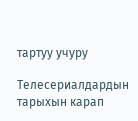тартуу учуру

Телесериалдардын тарыхын карап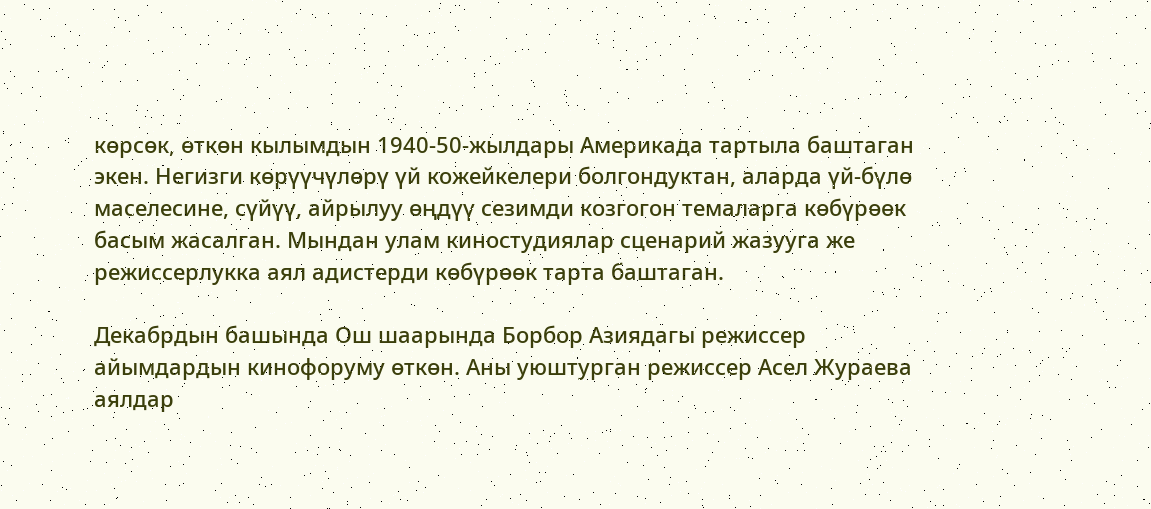көрсөк, өткөн кылымдын 1940-50-жылдары Америкада тартыла баштаган экен. Негизги көрүүчүлөрү үй кожейкелери болгондуктан, аларда үй-бүлө маселесине, сүйүү, айрылуу өңдүү сезимди козгогон темаларга көбүрөөк басым жасалган. Мындан улам киностудиялар сценарий жазууга же режиссерлукка аял адистерди көбүрөөк тарта баштаган.

Декабрдын башында Ош шаарында Борбор Азиядагы режиссер айымдардын кинофоруму өткөн. Аны уюштурган режиссер Асел Жураева аялдар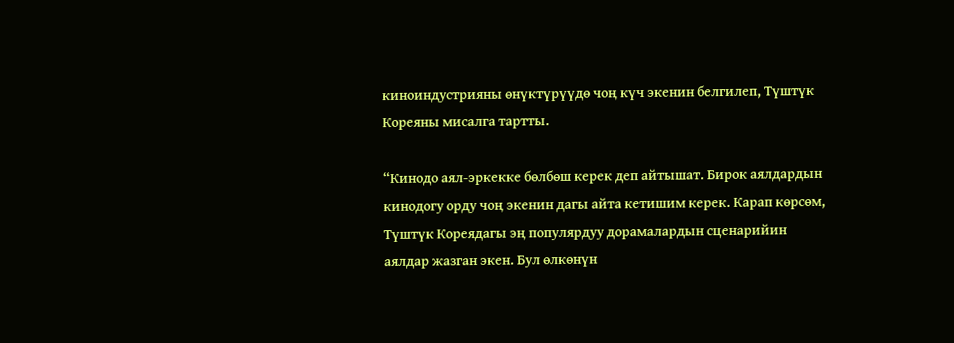киноиндустрияны өнүктүрүүдө чоң күч экенин белгилеп, Түштүк Кореяны мисалга тартты.

“Кинодо аял-эркекке бөлбөш керек деп айтышат. Бирок аялдардын кинодогу орду чоң экенин дагы айта кетишим керек. Карап көрсөм, Түштүк Кореядагы эң популярдуу дорамалардын сценарийин аялдар жазган экен. Бул өлкөнүн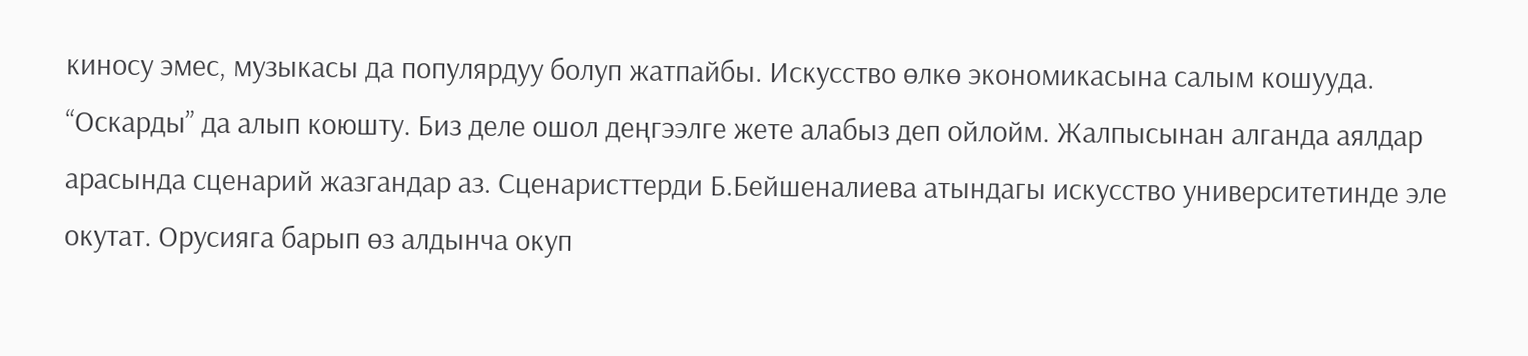киносу эмес, музыкасы да популярдуу болуп жатпайбы. Искусство өлкө экономикасына салым кошууда. “Оскарды” да алып коюшту. Биз деле ошол деңгээлге жете алабыз деп ойлойм. Жалпысынан алганда аялдар арасында сценарий жазгандар аз. Сценаристтерди Б.Бейшеналиева атындагы искусство университетинде эле окутат. Орусияга барып өз алдынча окуп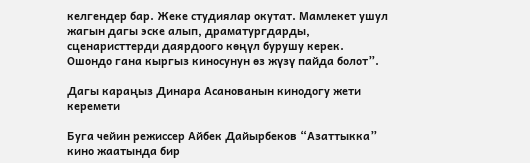келгендер бар. Жеке студиялар окутат. Мамлекет ушул жагын дагы эске алып, драматургдарды, сценаристтерди даярдоого көңүл бурушу керек. Ошондо гана кыргыз киносунун өз жүзү пайда болот”.

Дагы караңыз Динара Асанованын кинодогу жети керемети

Буга чейин режиссер Айбек Дайырбеков “Азаттыкка” кино жаатында бир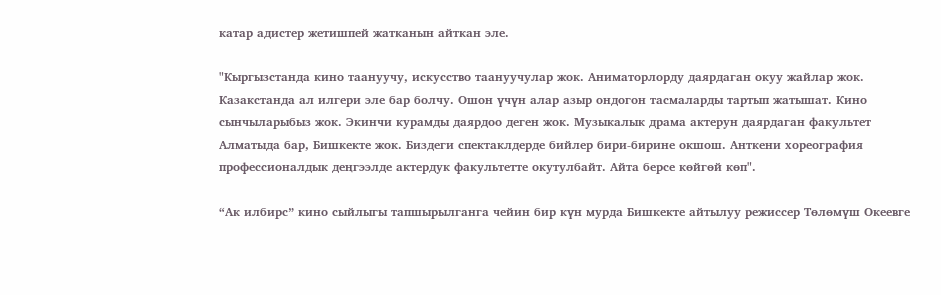катар адистер жетишпей жатканын айткан эле.

"Кыргызстанда кино таануучу, искусство таануучулар жок. Аниматорлорду даярдаган окуу жайлар жок. Казакстанда ал илгери эле бар болчу. Ошон үчүн алар азыр ондогон тасмаларды тартып жатышат. Кино сынчыларыбыз жок. Экинчи курамды даярдоо деген жок. Музыкалык драма актерун даярдаган факультет Алматыда бар, Бишкекте жок. Биздеги спектаклдерде бийлер бири-бирине окшош. Анткени хореография профессионалдык деңгээлде актердук факультетте окутулбайт. Айта берсе көйгөй көп".

“Ак илбирс” кино сыйлыгы тапшырылганга чейин бир күн мурда Бишкекте айтылуу режиссер Төлөмүш Океевге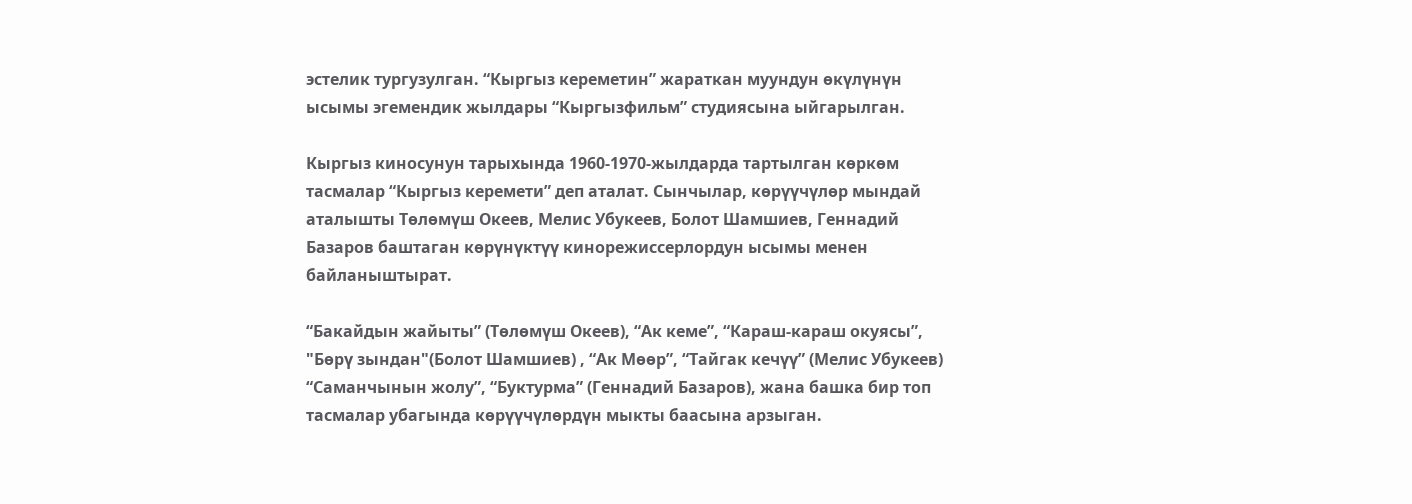эстелик тургузулган. “Кыргыз кереметин” жараткан муундун өкүлүнүн ысымы эгемендик жылдары “Кыргызфильм” студиясына ыйгарылган.

Кыргыз киносунун тарыхында 1960-1970-жылдарда тартылган көркөм тасмалар “Кыргыз керемети” деп аталат. Сынчылар, көрүүчүлөр мындай аталышты Төлөмүш Океев, Мелис Убукеев, Болот Шамшиев, Геннадий Базаров баштаган көрүнүктүү кинорежиссерлордун ысымы менен байланыштырат.

“Бакайдын жайыты” (Төлөмүш Океев), “Ак кеме”, “Караш-караш окуясы”, "Бөрү зындан"(Болот Шамшиев) , “Ак Мөөр”, “Тайгак кечүү” (Мелис Убукеев) “Саманчынын жолу”, “Буктурма” (Геннадий Базаров), жана башка бир топ тасмалар убагында көрүүчүлөрдүн мыкты баасына арзыган.